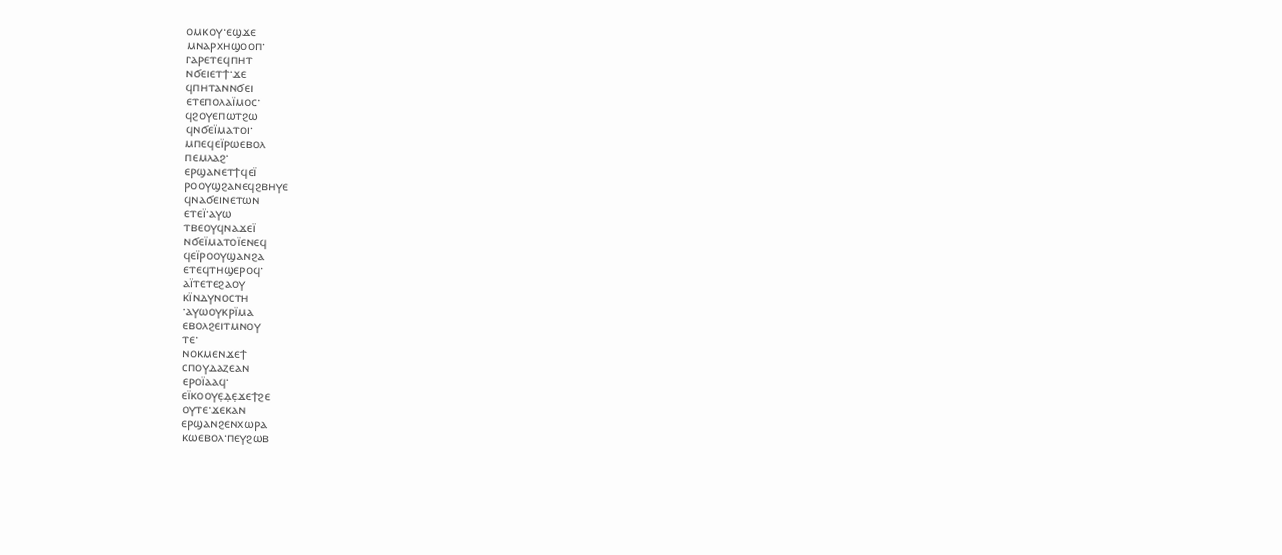ⲟⲙⲕⲟⲩ·ⲉϣϫⲉ
ⲙⲛⲁⲣⲭⲏϣⲟⲟⲡ·
ⲅⲁⲣⲉⲧⲉϥⲡⲏⲧ
ⲛϭⲉⲓⲉⲧϯ·ϫⲉ
ϥⲡⲏⲧⲁⲛⲛϭⲉⲓ
ⲉⲧⲉⲡⲟⲗⲁⲓ̈ⲙⲟⲥ·
ϥϩⲟⲩⲉⲡⲱⲧϩⲱ
ϥⲛϭⲉⲓ̈ⲙⲁⲧⲟⲓ·
ⲙⲡⲉϥⲉⲓ̈ⲣⲱⲉⲃⲟⲗ
ⲡⲉⲙⲗⲁϩ·
ⲉⲣϣⲁⲛⲉⲧϯϥⲉⲓ̈
ⲣⲟⲟⲩϣϩⲁⲛⲉϥϩⲃⲏⲩⲉ
ϥⲛⲁϭⲉⲓⲛⲉⲧⲱⲛ
ⲉⲧⲉⲓ̈·ⲁⲩⲱ
ⲧⲃⲉⲟⲩϥⲛⲁϫⲉⲓ̈
ⲛϭⲉⲓ̈ⲙⲁⲧⲟⲓ̈ⲉⲛⲉϥ
ϥⲉⲓ̈ⲣⲟⲟⲩϣⲁⲛϩⲁ
ⲉⲧⲉϥⲧⲏϣⲉⲣⲟϥ·
ⲁⲓ̈ⲧⲉⲧⲉϩⲁⲟⲩ
ⲕⲓ̈ⲛⲇⲩⲛⲟⲥⲧⲏ
·ⲁⲩⲱⲟⲩⲕⲣⲓ̈ⲙⲁ
ⲉⲃⲟⲗϩⲉⲓⲧⲙⲛⲟⲩ
ⲧⲉ·
ⲛⲟⲕⲙⲉⲛϫⲉϯ
ⲥⲡⲟⲩⲇⲁⲍⲉⲁⲛ
ⲉⲣⲟⲓ̈ⲁⲁϥ·
ⲉⲓ̈ⲕⲟⲟⲩⲉ̣ⲇ̣ⲉ̣ϫⲉϯϩⲉ
ⲟⲩⲧⲉ·ϫⲉⲕⲁⲛ
ⲉⲣϣⲁⲛϩⲉⲛⲭⲱⲣⲁ
ⲕⲱⲉⲃⲟⲗ·ⲡⲉⲩϩⲱⲃ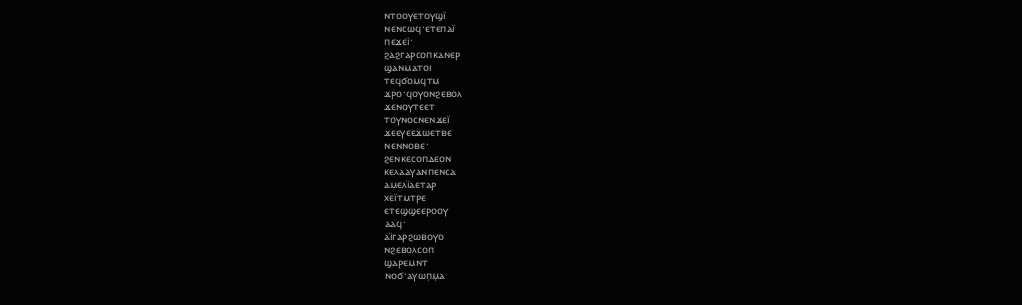ⲛⲧⲟⲟⲩⲉⲧⲟⲩϣⲓ̈
ⲛⲉⲛⲥⲱϥ·ⲉⲧⲉⲡⲁⲓ̈
ⲡⲉϫⲉⲓ̈·
ϩⲁϩⲅⲁⲣⲥⲟⲡⲕⲁⲛⲉⲣ
ϣⲁⲛⲙⲁⲧⲟⲓ
ⲧⲉϥϭⲟⲙϥⲧⲙ
ϫⲣⲟ·ϥⲟⲩⲟⲛϩⲉⲃⲟⲗ
ϫⲉⲛⲟⲩⲧⲉⲉⲧ
ⲧⲟⲩⲛⲟⲥⲛⲉⲛϫⲉⲓ̈
ϫⲉⲉⲩⲉⲉϫⲱⲉⲧⲃⲉ
ⲛⲉⲛⲛⲟⲃⲉ·
ϩⲉⲛⲕⲉⲥⲟⲡⲇⲉⲟⲛ
ⲕⲉⲗⲁⲁⲩⲁⲛⲡⲉⲛⲥⲁ
ⲁⲙⲉⲗⲓ̈ⲁⲉⲧⲁⲣ
ⲭⲉⲓ̈ⲧⲙⲧⲣⲉ
ⲉⲧⲉϣϣⲉⲉⲣⲟⲟⲩ
ⲁⲁϥ·
ⲁⲓ̈ⲅⲁⲣϩⲱⲃⲟⲩⲟ
ⲛϩⲉⲃⲟⲗⲥⲟⲡ
ϣⲁⲣⲉⲙⲛⲧ
ⲛⲟϭ·ⲁⲩⲱⲡ̣ⲙ̣ⲁ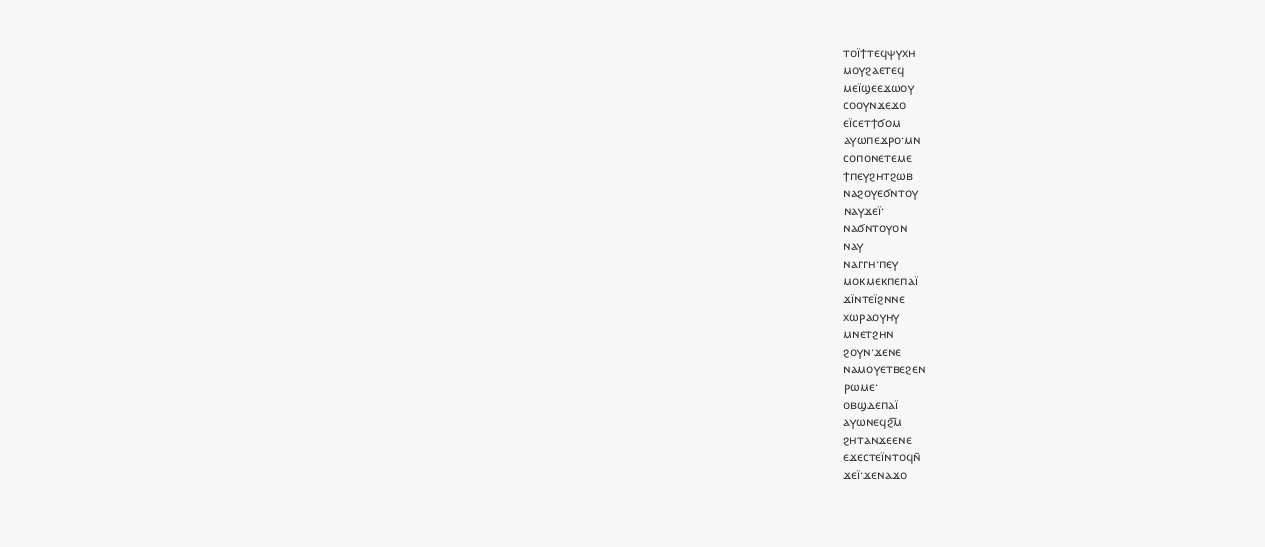ⲧⲟⲓ̈ϯⲧⲉϥⲯⲩⲭⲏ
ⲙⲟⲩϩⲁⲉⲧⲉϥ
ⲙⲉⲓ̈ϣⲉⲉϫⲱⲟⲩ
ⲥⲟⲟⲩⲛϫⲉϫⲟ
ⲉⲓ̈ⲥⲉⲧϯϭⲟⲙ
ⲁⲩⲱⲡⲉϫⲣⲟ·ⲙⲛ
ⲥⲟⲡⲟⲛⲉⲧⲉⲙⲉ
ϯⲡⲉⲩϩⲏⲧϩⲱⲃ
ⲛⲁϩⲟⲩⲉϭⲛⲧⲟⲩ
ⲛⲁⲩϫⲉⲓ̈·
ⲛⲁϭⲛⲧⲟⲩⲟⲛ
ⲛⲁⲩ
ⲛⲁⲅⲅⲏ·ⲡⲉⲩ
ⲙⲟⲕⲙⲉⲕⲡⲉⲡⲁⲓ̈
ϫⲓ̈ⲛⲧⲉⲓ̈ϩⲛⲛⲉ
ⲭⲱⲣⲁⲟⲩⲏⲩ
ⲙⲛⲉⲧϩⲏⲛ
ϩⲟⲩⲛ·ϫⲉⲛⲉ
ⲛⲁⲙⲟⲩⲉⲧⲃⲉϩⲉⲛ
ⲣⲱⲙⲉ·
ⲟⲃϣⲇⲉⲡⲁⲓ̈
ⲁⲩⲱⲛⲉϥϩ︤ⲙ︥
ϩⲏⲧⲁⲛϫⲉⲉⲛⲉ
ⲉϫⲉⲥⲧⲉⲓ̈ⲛⲧⲟϥⲛ̄
ϫⲉⲓ̈·ϫⲉⲛⲁϫⲟ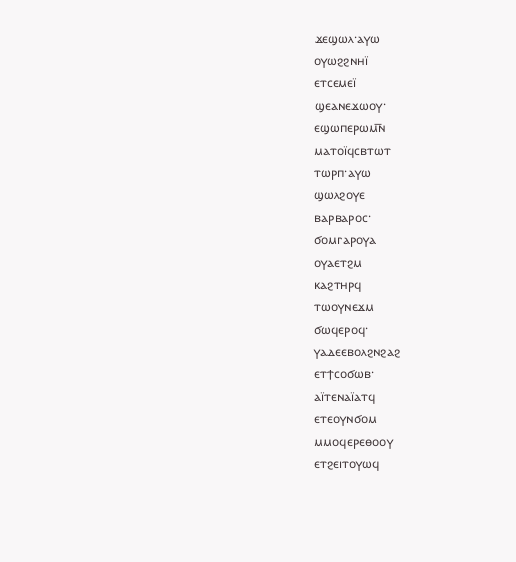ϫⲉϣⲱⲗ·ⲁⲩⲱ
ⲟⲩⲱϩϩⲛⲏⲓ̈
ⲉⲧⲥⲉⲙⲉⲓ̈
ϣⲉⲁⲛⲉϫⲱⲟⲩ·
ⲉϣⲱⲡⲉⲣⲱⲙ︤ⲛ︥
ⲙⲁⲧⲟⲓ̈ϥⲥⲃⲧⲱⲧ
ⲧⲱⲣⲡ·ⲁⲩⲱ
ϣⲱⲗϩⲟⲩⲉ
ⲃⲁⲣⲃⲁⲣⲟⲥ·
ϭⲟⲙⲅⲁⲣⲟⲩⲁ
ⲟⲩⲁⲉⲧϩⲙ
ⲕⲁϩⲧⲏⲣϥ
ⲧⲱⲟⲩⲛⲉϫⲙ
ϭⲱϥⲉⲣⲟϥ·
ⲩⲁⲇⲉⲉⲃⲟⲗϩⲛϩⲁϩ
ⲉⲧϯⲥⲟϭⲱⲃ·
ⲁⲓ̈ⲧⲉⲛⲁⲓ̈ⲁⲧϥ
ⲉⲧⲉⲟⲩⲛϭⲟⲙ
ⲙⲙⲟϥⲉⲣⲉⲑⲟⲟⲩ
ⲉⲧϩⲉⲓⲧⲟⲩⲱϥ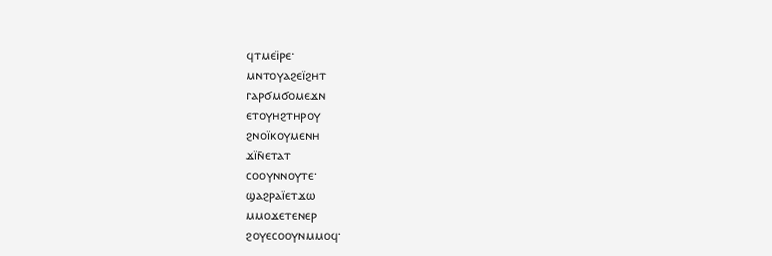ϥⲧⲙⲉⲓ̈ⲣⲉ·
ⲙⲛⲧⲟⲩⲁϩⲉⲓ̈ϩⲏⲧ
ⲅⲁⲣϭⲙϭⲟⲙⲉϫⲛ
ⲉⲧⲟⲩⲏϩⲧⲏⲣⲟⲩ
ϩⲛⲟⲓ̈ⲕⲟⲩⲙⲉⲛⲏ
ϫⲓ̈ⲛ̄ⲉⲧⲁⲧ
ⲥⲟⲟⲩⲛⲛⲟⲩⲧⲉ·
ϣⲁϩⲣⲁⲓ̈ⲉⲧϫⲱ
ⲙⲙⲟϫⲉⲧⲉⲛⲉⲣ
ϩⲟⲩⲉⲥⲟⲟⲩⲛⲙⲙⲟϥ·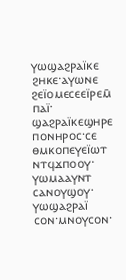ⲩⲱϣⲁϩⲣⲁⲓ̈ⲕⲉ
ϩⲏⲕⲉ·ⲁⲩⲱⲛⲉ
ϩⲉⲓ̈ⲟⲙⲉⲥⲉⲉⲓ̈ⲣⲉⲙ̄
ⲡⲁⲓ̈·
ϣⲁϩⲣⲁⲓ̈ⲕⲉϣⲏⲣⲉ
ⲡⲟⲛⲏⲣⲟⲥ·ⲥⲉ
ⲑⲙⲕⲟⲡⲉⲩⲉⲓ̈ⲱⲧ
ⲛⲧϥϫⲡⲟⲟⲩ·
ⲩⲱⲙⲁⲁⲩⲛⲧ
ⲥⲁⲛⲟⲩϣⲟⲩ·
ⲩⲱϣⲁϩⲣⲁⲓ̈
ⲥⲟⲛ·ⲙⲛⲟⲩⲥⲟⲛ·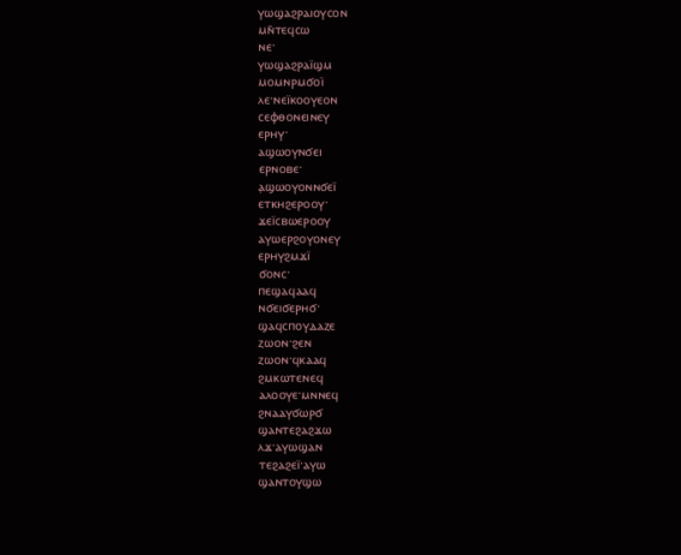ⲩⲱϣⲁϩⲣⲁⲓⲟⲩⲥⲟⲛ
ⲙⲛ̄ⲧⲉϥⲥⲱ
ⲛⲉ·
ⲩⲱϣⲁϩⲣⲁⲓ̈ϣⲙ
ⲙⲟⲙⲛⲣⲙϭⲟⲓ̈
ⲗⲉ·ⲛⲉⲓ̈ⲕⲟⲟⲩⲉⲟⲛ
ⲥⲉⲫⲑⲟⲛⲉⲓⲛⲉⲩ
ⲉⲣⲏⲩ·
ⲁϣⲱⲟⲩⲛϭⲉⲓ
ⲉⲣⲛⲟⲃⲉ·
ⲁ̣ϣⲱⲟⲩⲟⲛⲛϭⲉⲓ̈
ⲉⲧⲕⲏϩⲉⲣⲟⲟⲩ·
ϫⲉⲓ̈ⲥⲃⲱⲉⲣⲟⲟⲩ
ⲁⲩⲱⲉⲣϩⲟⲩⲟⲛⲉⲩ
ⲉⲣⲏⲩϩⲙϫⲓ̈
ϭⲟⲛⲥ·
ⲡⲉϣⲁϥⲁⲁϥ
ⲛϭⲉⲓϭⲉⲣⲏϭ·
ϣⲁϥⲥⲡⲟⲩⲇⲁⲍⲉ
ⲍⲱⲟⲛ·ϩⲉⲛ
ⲍⲱⲟⲛ·ϥⲕⲁⲁϥ
ϩⲙⲕⲱⲧⲉⲛⲉϥ
ⲁⲗⲟⲟⲩⲉ·ⲙⲛⲛⲉϥ
ϩⲛⲁⲁⲩϭⲱⲣϭ
ϣⲁⲛⲧⲉϩⲁϩϫⲱ
ⲗϫ·ⲁⲩⲱϣⲁⲛ
ⲧⲉϩⲁϩⲉⲓ̈·ⲁⲩⲱ
ϣⲁⲛⲧⲟⲩϣⲱ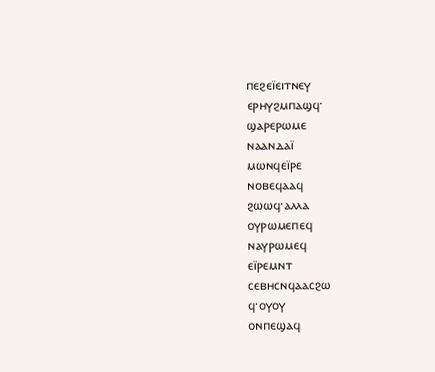ⲡⲉϩⲉⲓ̈ⲉⲓⲧⲛⲉⲩ
ⲉⲣⲏⲩϩⲙⲡⲁϣϥ·
ϣⲁⲣⲉⲣⲱⲙⲉ
ⲛⲁⲁⲛⲇⲁⲓ̈
ⲙⲱⲛϥⲉⲓ̈ⲣⲉ
ⲛⲟⲃⲉϥⲁⲁϥ
ϩⲱⲱϥ·ⲁⲗⲗⲁ
ⲟⲩⲣⲱⲙⲉⲡⲉϥ
ⲛⲁⲩⲣⲱⲙⲉϥ
ⲉⲓ̈ⲣⲉⲙⲛⲧ
ⲥⲉⲃⲏⲥⲛϥⲁⲁⲥϩⲱ
ϥ·ⲟⲩⲟⲩ
ⲟⲛⲡⲉϣⲁϥ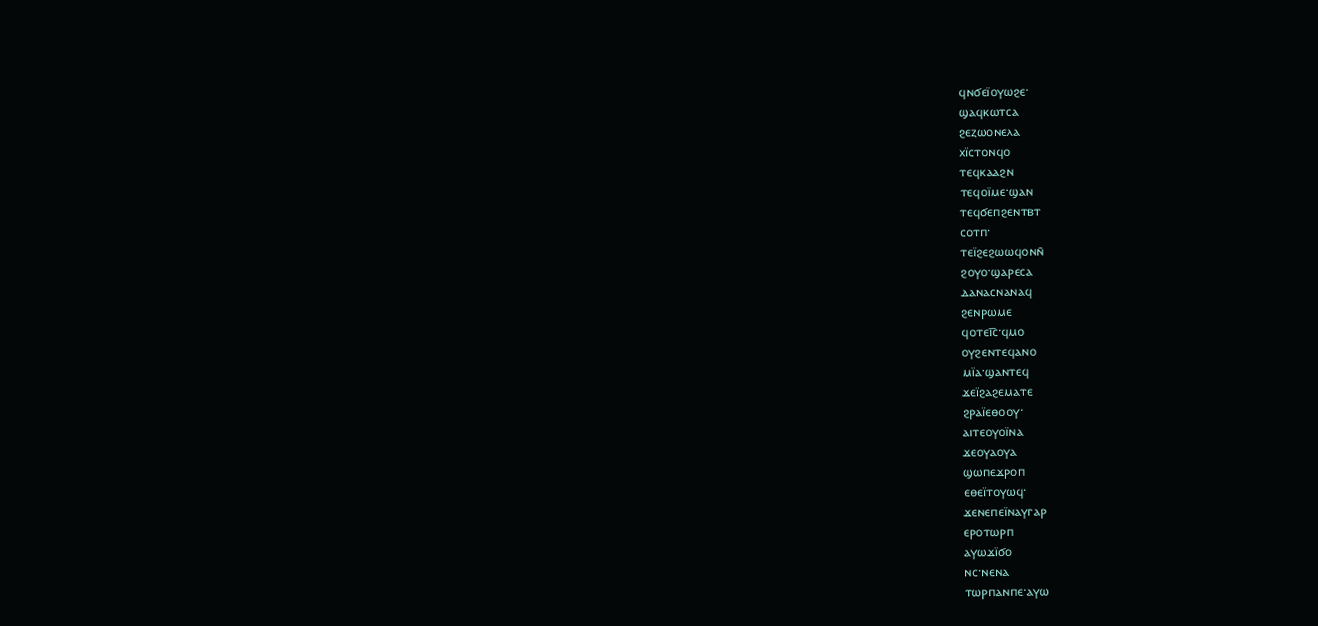ϥⲛϭⲉⲓ̈ⲟⲩⲱϩⲉ·
ϣⲁϥⲕⲱⲧⲥⲁ
ϩⲉⲍⲱⲟⲛⲉⲗⲁ
ⲭⲓ̈ⲥⲧⲟⲛϥⲟ
ⲧⲉϥⲕⲁⲁϩⲛ
ⲧⲉϥⲟⲓ̈ⲙⲉ·ϣⲁⲛ
ⲧⲉϥϭⲉⲡϩⲉⲛⲧⲃⲧ
ⲥⲟⲧⲡ·
ⲧⲉⲓ̈ϩⲉϩⲱⲱϥⲟⲛⲛ̄
ϩⲟⲩⲟ·ϣⲁⲣⲉⲥⲁ
ⲇⲁⲛⲁⲥⲛⲁⲛⲁϥ
ϩⲉⲛⲣⲱⲙⲉ
ϥⲟⲧⲉⲓ︤ⲥ︥·ϥⲙⲟ
ⲟⲩϩⲉⲛⲧⲉϥⲁⲛⲟ
ⲙⲓ̈ⲁ·ϣⲁⲛⲧⲉϥ
ϫⲉⲓ̈ϩⲁϩⲉⲙⲁⲧⲉ
ϩⲣⲁⲓ̈ⲉⲑⲟⲟⲩ·
ⲁⲓⲧⲉⲟⲩⲟⲓ̈ⲛⲁ
ϫⲉⲟⲩⲁⲟⲩⲁ
ϣⲱⲡⲉϫⲣⲟⲡ
ⲉⲑⲉⲓ̈ⲧⲟⲩⲱϥ·
ϫⲉⲛⲉⲡⲉⲓ̈ⲛⲁⲩⲅⲁⲣ
ⲉⲣⲟⲧⲱⲣⲡ
ⲁⲩⲱϫⲓ̈ϭⲟ
ⲛⲥ·ⲛⲉⲛⲁ
ⲧⲱⲣⲡⲁⲛⲡⲉ·ⲁⲩⲱ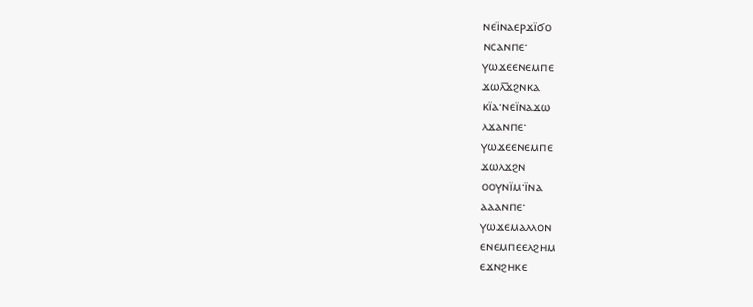ⲛⲉⲓ̈ⲛⲁⲉⲣϫⲓ̈ϭⲟ
ⲛⲥⲁⲛⲡⲉ·
ⲩⲱϫⲉⲉⲛⲉⲙⲡⲉ
ϫⲱⲗ︤ϫ︥ϩⲛⲕⲁ
ⲕⲓ̈ⲁ·ⲛⲉⲓ̈ⲛⲁϫⲱ
ⲗϫⲁⲛⲡⲉ·
ⲩⲱϫⲉⲉⲛⲉⲙⲡⲉ
ϫⲱⲗϫϩⲛ
ⲟⲟⲩⲛⲓ̈ⲙ·ⲓ̈ⲛⲁ
ⲁⲁⲁⲛⲡⲉ·
ⲩⲱϫⲉⲙⲁⲗⲗⲟⲛ
ⲉⲛⲉⲙⲡⲉⲉⲗϩⲏⲙ
ⲉϫⲛϩⲏⲕⲉ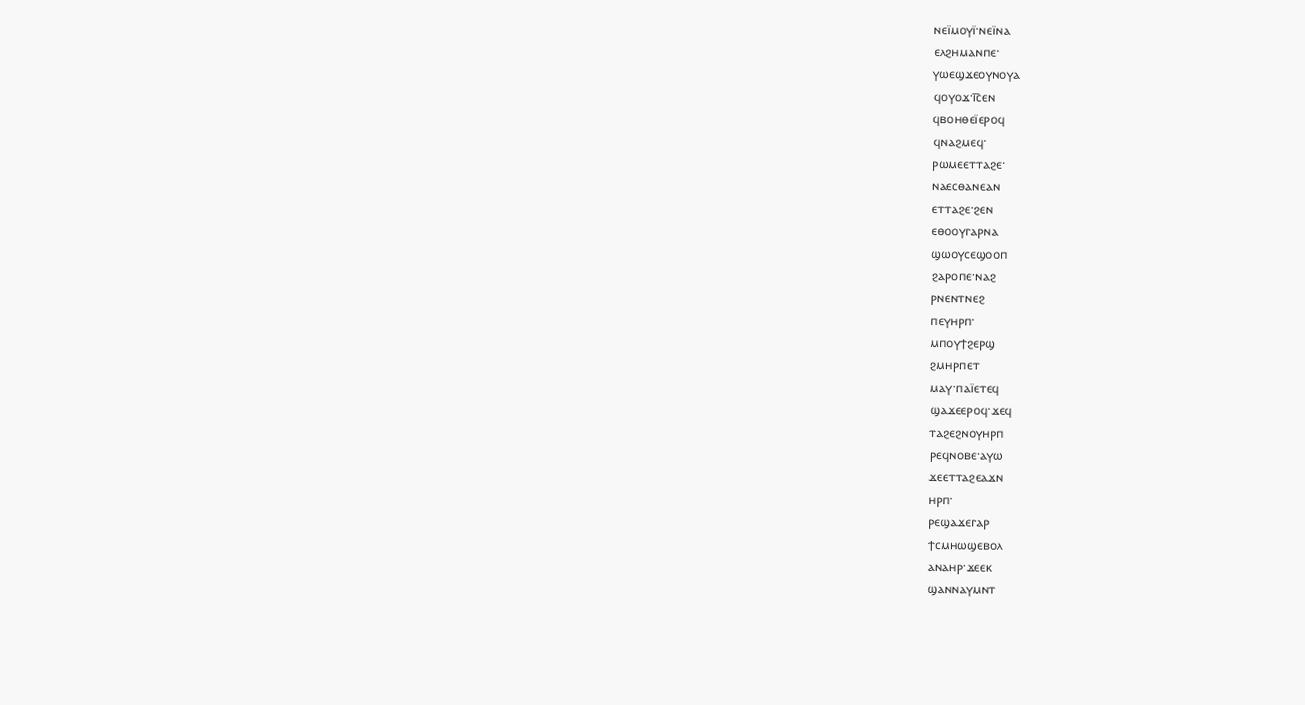ⲛⲉⲓ̈ⲙⲟⲩⲓ̈·ⲛⲉⲓ̈ⲛⲁ
ⲉⲗϩⲏⲙⲁⲛⲡⲉ·
ⲩⲱⲉϣϫⲉⲟⲩⲛⲟⲩⲁ
ϥⲟⲩⲟϫ·ⲓ︤ⲥ︥ⲉⲛ
ϥⲃⲟⲏⲑⲉⲓ̈ⲉⲣⲟϥ
ϥⲛⲁϩⲙⲉϥ·
ⲣⲱⲙⲉⲉⲧⲧⲁϩⲉ·
ⲛⲁⲉⲥⲑⲁⲛⲉⲁⲛ
ⲉⲧⲧⲁϩⲉ·ϩⲉⲛ
ⲉⲑⲟⲟⲩⲅⲁⲣⲛⲁ
ϣⲱⲟⲩⲥⲉϣⲟⲟⲡ
ϩⲁⲣⲟⲡⲉ·ⲛⲁϩ
ⲣⲛⲉⲛⲧⲛⲉϩ
ⲡⲉⲩⲏⲣⲡ·
ⲙⲡⲟⲩϯϩⲉⲣϣ
ϩⲙⲏⲣⲡⲉⲧ
ⲙⲁⲩ·ⲡⲁⲓ̈ⲉⲧⲉϥ
ϣⲁϫⲉⲉⲣⲟϥ·ϫⲉϥ
ⲧⲁϩⲉϩⲛⲟⲩⲏⲣⲡ
ⲣⲉϥⲛⲟⲃⲉ·ⲁⲩⲱ
ϫⲉⲉⲧⲧⲁϩⲉⲁϫⲛ
ⲏⲣⲡ·
ⲣⲉϣⲁϫⲉⲅⲁⲣ
ϯⲥⲙⲏⲱϣⲉⲃⲟⲗ
ⲁⲛⲁⲏⲣ·ϫⲉⲉⲕ
ϣⲁⲛⲛⲁⲩⲙⲛⲧ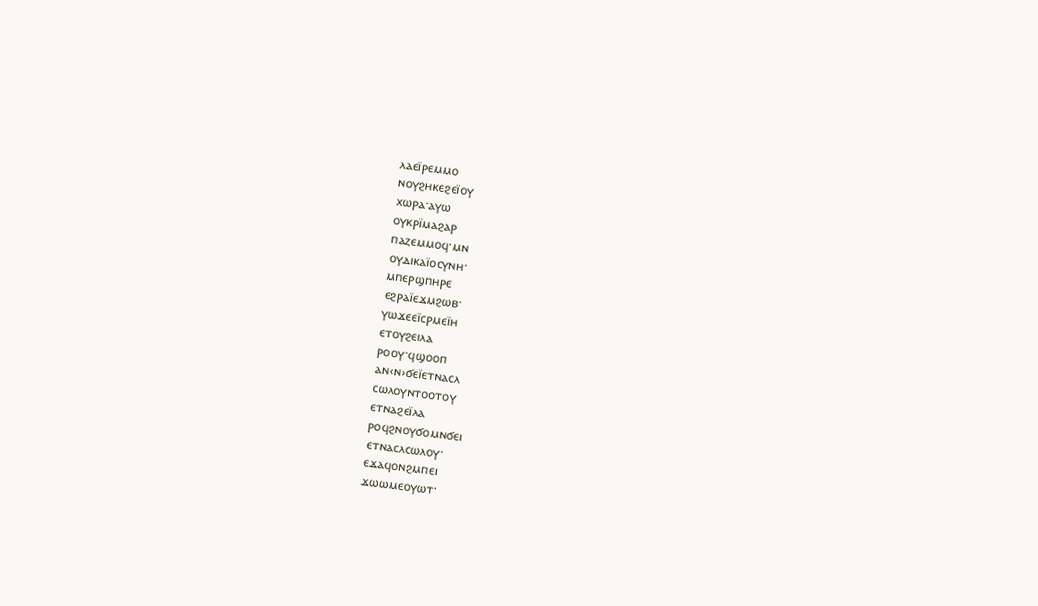ⲗⲁⲉⲓ̈ⲣⲉⲙⲙⲟ
ⲛⲟⲩϩⲏⲕⲉϩⲉⲓ̈ⲟⲩ
ⲭⲱⲣⲁ·ⲁⲩⲱ
ⲟⲩⲕⲣⲓ̈ⲙⲁϩⲁⲣ
ⲡⲁⲍⲉⲙⲙⲟϥ·ⲙⲛ
ⲟⲩⲇⲓⲕⲁⲓ̈ⲟⲥⲩⲛⲏ·
ⲙⲡⲉⲣϣⲡⲏⲣⲉ
ⲉϩⲣⲁⲓ̈ⲉϫⲙϩⲱⲃ·
ⲩⲱϫⲉⲉⲓ̈ⲥⲣⲙⲉⲓ̈ⲏ
ⲉⲧⲟⲩϩⲉⲓⲗⲁ
ⲣⲟⲟⲩ·ϥϣⲟⲟⲡ
ⲁⲛ‹ⲛ›ϭⲉⲓ̈ⲉⲧⲛⲁⲥⲗ
ⲥⲱⲗⲟⲩⲛⲧⲟⲟⲧⲟⲩ
ⲉⲧⲛⲁϩⲉⲓ̈ⲗⲁ
ⲣⲟϥϩⲛⲟⲩϭⲟⲙⲛϭⲉⲓ
ⲉⲧⲛⲁⲥⲗⲥⲱⲗⲟⲩ·
ⲉϫⲁϥⲟⲛϩⲙⲡⲉⲓ
ϫⲱⲱⲙⲉⲟⲩⲱⲧ·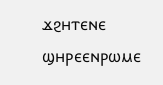ϫϩⲏⲧⲉⲛⲉ
ϣⲏⲣⲉⲉⲛⲣⲱⲙⲉ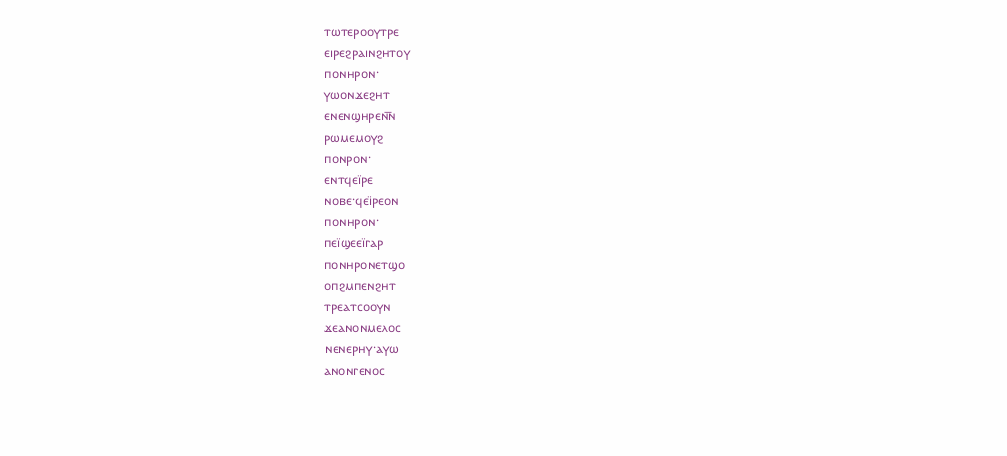ⲧⲱⲧⲉⲣⲟⲟⲩⲧⲣⲉ
ⲉⲓⲣⲉϩⲣⲁⲓⲛϩⲏⲧⲟⲩ
ⲡⲟⲛⲏⲣⲟⲛ·
ⲩⲱⲟⲛϫⲉϩⲏⲧ
ⲉⲛⲉⲛϣⲏⲣⲉⲛ︤ⲛ︥
ⲣⲱⲙⲉⲙⲟⲩϩ
ⲡⲟⲛⲣⲟⲛ·
ⲉⲛⲧϥⲉⲓ̈ⲣⲉ
ⲛⲟⲃⲉ·ϥⲉⲓ̈ⲣⲉⲟⲛ
ⲡⲟⲛⲏⲣⲟⲛ·
ⲡⲉⲓ̈ϣⲉⲉⲓ̈ⲅⲁⲣ
ⲡⲟⲛⲏⲣⲟⲛⲉⲧϣⲟ
ⲟⲡϩⲙⲡⲉⲛϩⲏⲧ
ⲧⲣⲉⲁⲧⲥⲟⲟⲩⲛ
ϫⲉⲁⲛⲟⲛⲙⲉⲗⲟⲥ
ⲛⲉⲛⲉⲣⲏⲩ·ⲁⲩⲱ
ⲁⲛⲟⲛⲅⲉⲛⲟⲥ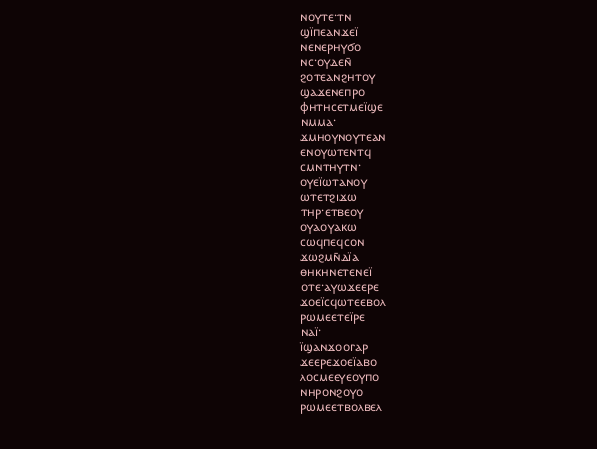ⲛⲟⲩⲧⲉ·ⲧⲛ
ϣⲓ̈ⲡⲉⲁⲛϫⲉⲓ̈
ⲛⲉⲛⲉⲣⲏⲩϭⲟ
ⲛⲥ·ⲟⲩⲇⲉⲛ̄
ϩⲟⲧⲉⲁⲛϩⲏⲧⲟⲩ
ϣⲁϫⲉⲛⲉⲡⲣⲟ
ⲫⲏⲧⲏⲥⲉⲧⲙⲉⲓ̈ϣⲉ
ⲛⲙⲙⲁ·
ϫⲙⲏⲟⲩⲛⲟⲩⲧⲉⲁⲛ
ⲉⲛⲟⲩⲱⲧⲉⲛⲧϥ
ⲥⲙⲛⲧⲏⲩⲧⲛ·
ⲟⲩⲉⲓ̈ⲱⲧⲁⲛⲟⲩ
ⲱⲧⲉⲧϩⲓϫⲱ
ⲧⲏⲣ·ⲉⲧⲃⲉⲟⲩ
ⲟⲩⲁⲟⲩⲁⲕⲱ
ⲥⲱϥⲡⲉϥⲥⲟⲛ
ϫⲱϩⲙⲛ̄ⲇⲓ̈ⲁ
ⲑⲏⲕⲏⲛⲉⲧⲉⲛⲉⲓ̈
ⲟⲧⲉ·ⲁⲩⲱϫⲉⲉⲣⲉ
ϫⲟⲉⲓ̈ⲥϥⲱⲧⲉⲉⲃⲟⲗ
ⲣⲱⲙⲉⲉⲧⲉⲓ̈ⲣⲉ
ⲛⲁⲓ̈·
ⲓ̈ϣⲁⲛϫⲟⲟⲅⲁⲣ
ϫⲉⲉⲣⲉϫⲟⲉⲓ̈ⲁⲃⲟ
ⲗⲟⲥⲙⲉⲉⲩⲉⲟⲩⲡⲟ
ⲛⲏⲣⲟⲛϩⲟⲩⲟ
ⲣⲱⲙⲉⲉⲧⲃⲟⲗⲃⲉⲗ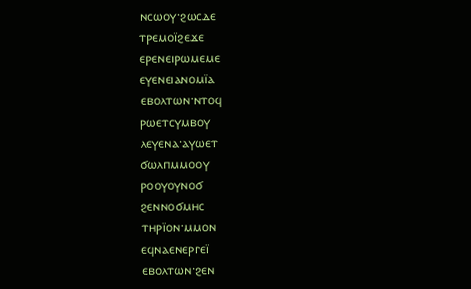ⲛⲥⲱⲟⲩ·ϩⲱⲥⲇⲉ
ⲧⲣⲉⲙⲟⲓ̈ϩⲉϫⲉ
ⲉⲣⲉⲛⲉⲓⲣⲱⲙⲉⲙⲉ
ⲉⲩⲉⲛⲉⲓⲁⲛⲟⲙⲓ̈ⲁ
ⲉⲃⲟⲗⲧⲱⲛ·ⲛⲧⲟϥ
ⲣⲱⲉⲧⲥⲩⲙⲃⲟⲩ
ⲗⲉⲩⲉⲛⲁ·ⲁⲩⲱⲉⲧ
ϭⲱⲗⲡⲙⲙⲟⲟⲩ
ⲣⲟⲟⲩⲟⲩⲛⲟϭ
ϩⲉⲛⲛⲟϭⲙⲏⲥ
ⲧⲏⲣⲓ̈ⲟⲛ·ⲙⲙⲟⲛ
ⲉϥⲛⲁⲉⲛⲉⲣⲅⲉⲓ̈
ⲉⲃⲟⲗⲧⲱⲛ·ϩⲉⲛ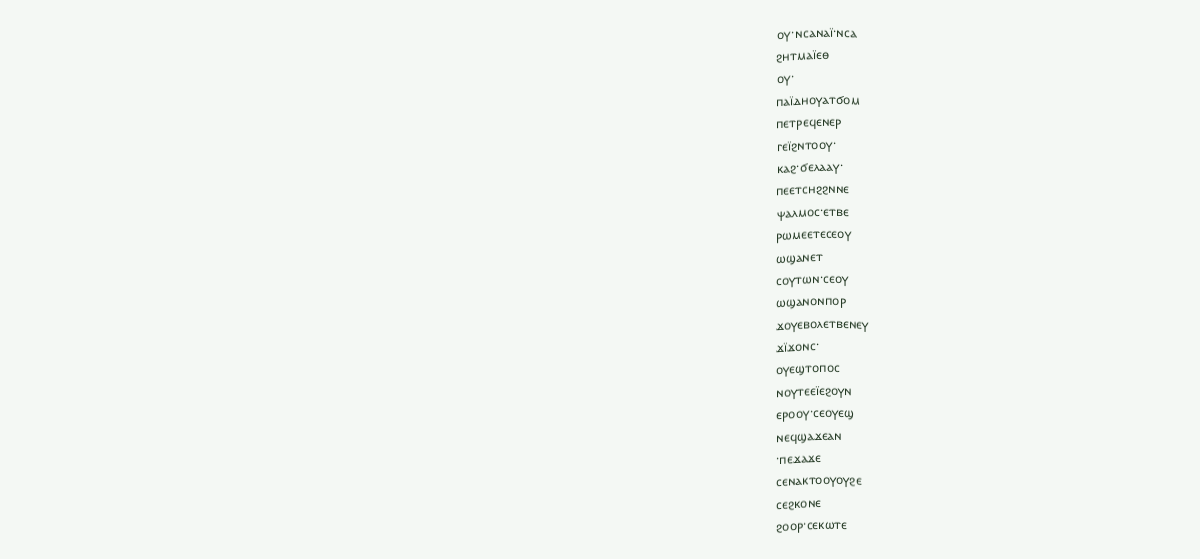ⲟⲩ·ⲛⲥⲁⲛⲁⲓ̈·ⲛⲥⲁ
ϩⲏⲧⲙⲁⲓ̈ⲉⲑ
ⲟⲩ·
ⲡⲁⲓ̈ⲇⲏⲟⲩⲁⲧϭⲟⲙ
ⲡⲉⲧⲣⲉϥⲉⲛⲉⲣ
ⲅⲉⲓ̈ϩⲛⲧⲟⲟⲩ·
ⲕⲁϩ·ϭⲉⲗⲁⲁⲩ·
ⲡⲉⲉⲧⲥⲏϩϩⲛⲛⲉ
ⲯⲁⲗⲙⲟⲥ·ⲉⲧⲃⲉ
ⲣⲱⲙⲉⲉⲧⲉⲥⲉⲟⲩ
ⲱϣⲁⲛⲉⲧ
ⲥⲟⲩⲧⲱⲛ·ⲥⲉⲟⲩ
ⲱϣⲁⲛⲟⲛⲡⲟⲣ
ϫⲟⲩⲉⲃⲟⲗⲉⲧⲃⲉⲛⲉⲩ
ϫⲓ̈ϫⲟⲛⲥ·
ⲟⲩⲉϣⲧⲟⲡⲟⲥ
ⲛⲟⲩⲧⲉⲉⲓ̈ⲉϩⲟⲩⲛ
ⲉⲣⲟⲟⲩ·ⲥⲉⲟⲩⲉϣ
ⲛⲉϥϣⲁϫⲉⲁⲛ
·ⲡⲉϫⲁϫⲉ
ⲥⲉⲛⲁⲕⲧⲟⲟⲩⲟⲩϩⲉ
ⲥⲉϩⲕⲟⲛⲉ
ϩⲟⲟⲣ·ⲥⲉⲕⲱⲧⲉ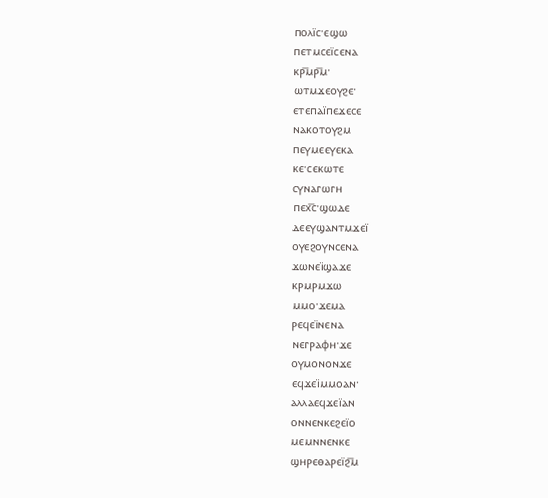ⲡⲟⲗⲓ̈ⲥ·ⲉϣⲱ
ⲡⲉⲧⲙⲥⲉⲓ̈ⲥⲉⲛⲁ
ⲕⲣ︤ⲙ︥ⲣ︤ⲙ︥·
ⲱⲧⲙϫⲉⲟⲩϩⲉ·
ⲉⲧⲉⲡⲁⲓ̈ⲡⲉϫⲉⲥⲉ
ⲛⲁⲕⲟⲧⲟⲩϩⲙ
ⲡⲉⲩⲙⲉⲉⲩⲉⲕⲁ
ⲕⲉ·ⲥⲉⲕⲱⲧⲉ
ⲥⲩⲛⲁⲅⲱⲅⲏ
ⲡⲉⲭ︤ⲥ︥·ϣⲱⲇⲉ
ⲇⲉⲉⲩϣⲁⲛⲧⲙϫⲉⲓ̈
ⲟⲩⲉϩⲟⲩⲛⲥⲉⲛⲁ
ϫⲱⲛⲉⲓ̈ϣⲁϫⲉ
ⲕⲣⲙⲣⲙϫⲱ
ⲙⲙⲟ·ϫⲉⲙⲁ
ⲣⲉϥⲉⲓ̈ⲛⲉⲛⲁ
ⲛⲉⲅⲣⲁⲫⲏ·ϫⲉ
ⲟⲩⲙⲟⲛⲟⲛϫⲉ
ⲉϥϫⲉⲓ̈ⲙⲙⲟⲁⲛ·
ⲁⲗⲗⲁⲉϥϫⲉⲓ̈ⲁⲛ
ⲟⲛⲛⲉⲛⲕⲉϩⲉⲓ̈ⲟ
ⲙⲉⲙⲛⲛⲉⲛⲕⲉ
ϣⲏⲣⲉⲑⲁⲣⲉⲓ̈ϩ︤ⲙ︥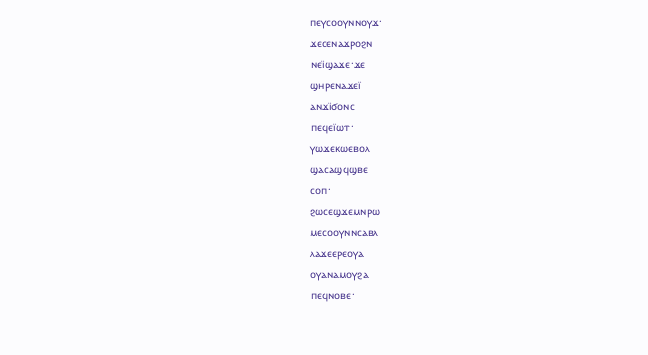ⲡⲉⲩⲥⲟⲟⲩⲛⲛⲟⲩϫ·
ϫⲉⲥⲉⲛⲁϫⲣⲟϩⲛ
ⲛⲉⲓ̈ϣⲁϫⲉ·ϫⲉ
ϣⲏⲣⲉⲛⲁϫⲉⲓ̈
ⲁⲛϫⲓ̈ϭⲟⲛⲥ
ⲡⲉϥⲉⲓ̈ⲱⲧ·
ⲩⲱϫⲉⲕⲱⲉⲃⲟⲗ
ϣⲁⲥⲁϣϥϣⲃⲉ
ⲥⲟⲡ·
ϩⲱⲥⲉϣϫⲉⲙⲛⲣⲱ
ⲙⲉⲥⲟⲟⲩⲛⲛⲥⲁⲃⲗ
ⲗⲁϫⲉⲉⲣⲉⲟⲩⲁ
ⲟⲩⲁⲛⲁⲙⲟⲩϩⲁ
ⲡⲉϥⲛⲟⲃⲉ·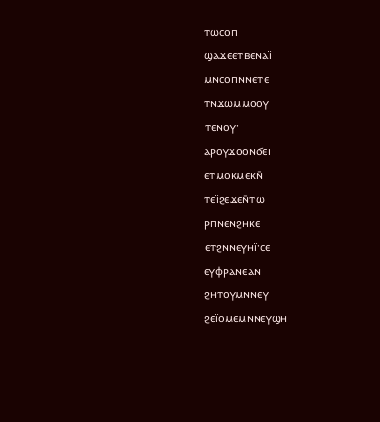ⲧⲱⲥⲟⲡ
ϣⲁϫⲉⲉⲧⲃⲉⲛⲁⲓ̈
ⲙⲛⲥⲟⲡⲛⲛⲉⲧⲉ
ⲧⲛϫⲱⲙⲙⲟⲟⲩ
ⲧⲉⲛⲟⲩ·
ⲁⲣⲟⲩϫⲟⲟⲛϭⲉⲓ
ⲉⲧⲙⲟⲕⲙⲉⲕⲛ̄
ⲧⲉⲓ̈ϩⲉϫⲉⲛ̄ⲧⲱ
ⲣⲡⲛⲉⲛϩⲏⲕⲉ
ⲉⲧϩⲛⲛⲉⲩⲏⲓ̈·ⲥⲉ
ⲉⲩⲫⲣⲁⲛⲉⲁⲛ
ϩⲏⲧⲟⲩⲙⲛⲛⲉⲩ
ϩⲉⲓ̈ⲟⲙⲉⲙⲛⲛⲉⲩϣⲏ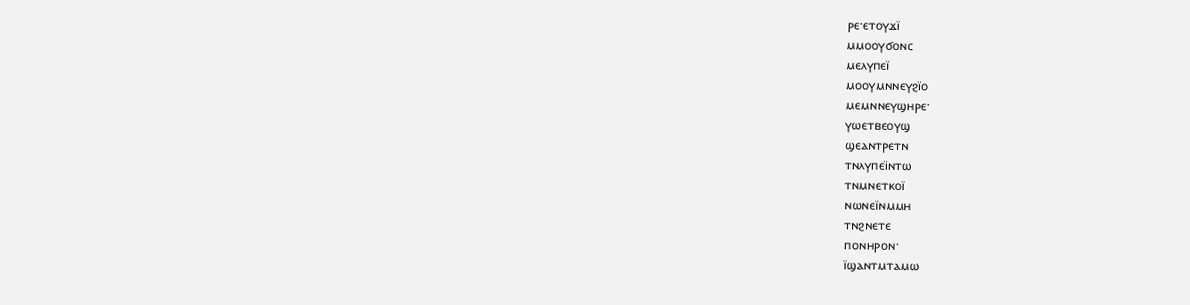ⲣⲉ·ⲉⲧⲟⲩϫⲓ̈
ⲙⲙⲟⲟⲩϭⲟⲛⲥ
ⲙⲉⲗⲩⲡⲉⲓ̈
ⲙⲟⲟⲩⲙⲛⲛⲉⲩϩⲓ̈ⲟ
ⲙⲉⲙⲛⲛⲉⲩϣⲏⲣⲉ·
ⲩⲱⲉⲧⲃⲉⲟⲩϣ
ϣⲉⲁⲛⲧⲣⲉⲧⲛ
ⲧⲛⲗⲩⲡⲉⲓ̈ⲛⲧⲱ
ⲧⲛⲙⲛⲉⲧⲕⲟⲓ̈
ⲛⲱⲛⲉⲓ̈ⲛⲙⲙⲏ
ⲧⲛϩⲛⲉⲧⲉ
ⲡⲟⲛⲏⲣⲟⲛ·
ⲓ̈ϣⲁⲛⲧⲙⲧⲁⲙⲱ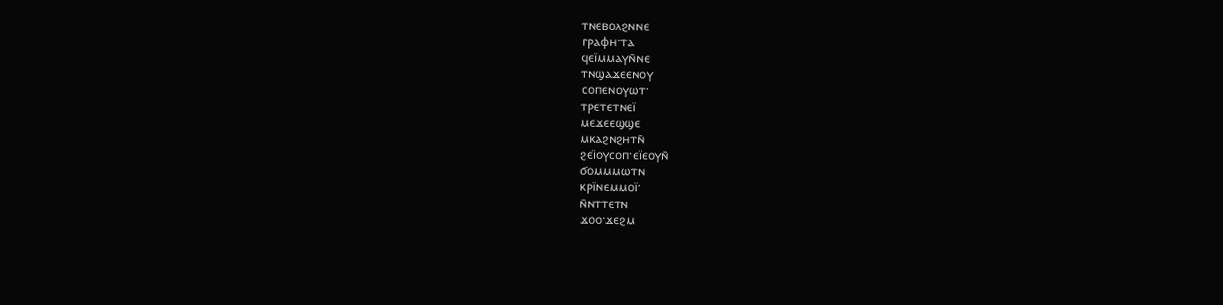ⲧⲛⲉⲃⲟⲗϩⲛⲛⲉ
ⲅⲣⲁⲫⲏ·ⲧⲁ
ϥⲉⲓ̈ⲙⲙⲁⲩⲛ̄ⲛⲉ
ⲧⲛϣⲁϫⲉⲉⲛⲟⲩ
ⲥⲟⲡⲉⲛⲟⲩⲱⲧ·
ⲧⲣⲉⲧⲉⲧⲛⲉⲓ̈
ⲙⲉϫⲉⲉϣϣⲉ
ⲙⲕⲁϩⲛϩⲏⲧⲛ̄
ϩⲉⲓ̈ⲟⲩⲥⲟⲡ·ⲉⲓ̈ⲉⲟⲩⲛ̄
ϭⲟⲙⲙⲙⲱⲧⲛ
ⲕⲣⲓ̈ⲛⲉⲙⲙⲟⲓ̈·
ⲛ̄ⲛⲧⲧⲉⲧⲛ
ϫⲟⲟ·ϫⲉϩⲙ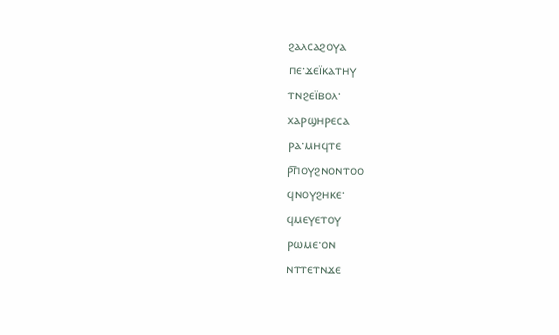ϩⲁⲗⲥⲁϩⲟⲩⲁ
ⲡⲉ·ϫⲉⲓ̈ⲕⲁⲧⲏⲩ
ⲧⲛϩⲉⲓ̈ⲃⲟⲗ·
ⲭⲁⲣϣⲏⲣⲉⲥⲁ
ⲣⲁ·ⲙⲏϥⲧⲉ
ⲣ︤ⲡ︥ⲟⲩϩⲛⲟⲛⲧⲟⲟ
ϥⲛⲟⲩϩⲏⲕⲉ·
ϥⲙⲉⲩⲉⲧⲟⲩ
ⲣⲱⲙⲉ·ⲟⲛ
ⲛⲧⲧⲉⲧⲛϫⲉ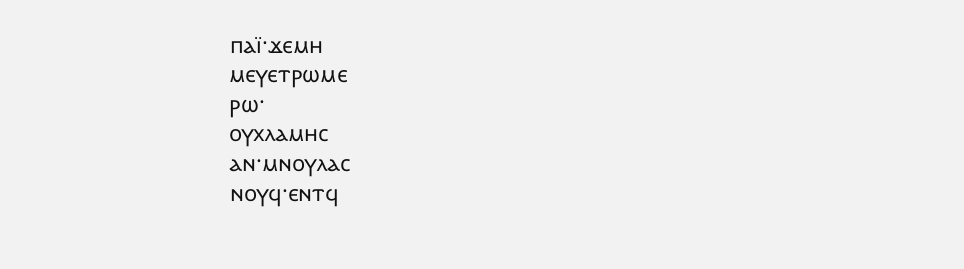ⲡⲁⲓ̈·ϫⲉⲙⲏ
ⲙⲉⲩⲉⲧⲣⲱⲙⲉ
ⲣⲱ·
ⲟⲩⲭⲗⲁⲙⲏⲥ
ⲁⲛ·ⲙⲛⲟⲩⲗⲁⲥ
ⲛⲟⲩϥ·ⲉⲛⲧϥ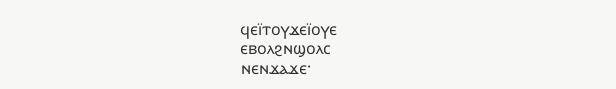ϥⲉⲓ̈ⲧⲟⲩϫⲉⲓ̈ⲟⲩⲉ
ⲉⲃⲟⲗϩⲛϣⲟⲗⲥ
ⲛⲉⲛϫⲁϫⲉ·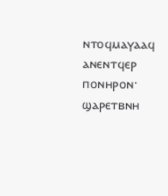ⲛⲧⲟϥⲙⲁⲩⲁⲁϥ
ⲁⲛⲉⲛⲧϥⲉⲣ
ⲡⲟⲛⲏⲣⲟⲛ·
ϣⲁⲣⲉⲧⲃⲛⲏ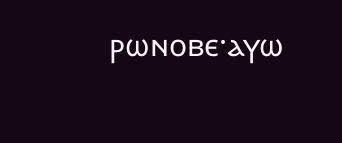ⲣⲱⲛⲟⲃⲉ·ⲁⲩⲱ